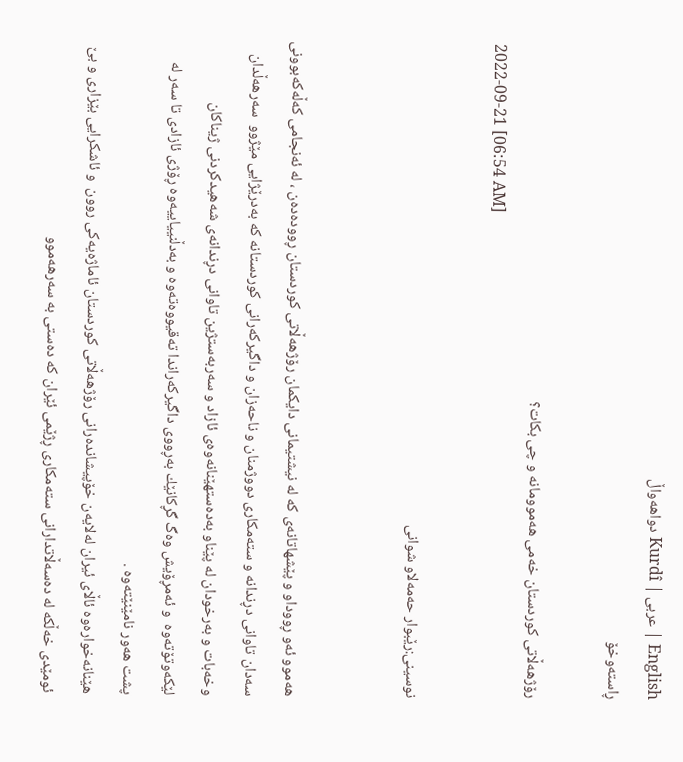English | عربی | Kurdî دواهەواڵ
ڕاستەوخۆ

رۆژهه‌ڵاتی كوردستان خه‌می هه‌موومانه‌ و چی بكات؟
2022-09-21 [06:54 AM]

نوسینی:رێبوار حه‌مه‌لاو شوانی


هه‌موو ئه‌و ڕووداو و پێشهاتانه‌ی كه‌ له‌ نیشتیمانی دایكمان رۆژهه‌ڵاتی كوردستان ڕووده‌ده‌ن ، له‌ ئه‌نجامی كه‌ڵه‌كه‌بوونی سه‌دان تاوانی دڕندانه‌ و سته‌مكاری دووژمنان و ناحه‌زان و داگیركه‌رانی كوردستانه‌ كه‌ به‌درێژایی مێژوو  سه‌رهه‌ڵدان وخه‌بات و به‌رخودان له‌ پێناو به‌ده‌ستهێنانه‌وه‌ی ئازاد و سه‌ربه‌ستژین تاوانی دڕندانه‌ی شه‌هیدكردنی ژیناكان  لێكه‌وتۆته‌وه‌  و ئه‌مڕۆیش وه‌گ گڕكانێك به‌ڕووی داگیركه‌راندا ته‌قیووه‌ته‌وه‌ و به‌دڵنییاییه‌وه‌ ڕۆژی ئازادی تا سه‌ر له‌ پشت هه‌ور نامێنێته‌وه‌ .
هێنانه‌خواره‌وه‌ ئاڵای ئیران له‌لایه‌ن خۆپیشانده‌رانی رۆژهه‌ڵاتی كوردستان ئاماژه‌یه‌كی روون  و ئاشكرایی بێزاری و بێ  ئومێدی خه‌ڵكه‌ له‌ ده‌سه‌ڵاتدارانی سته‌مكاری ڕژێمی ئێران كه‌ ده‌ستی به‌ سه‌رهه‌موو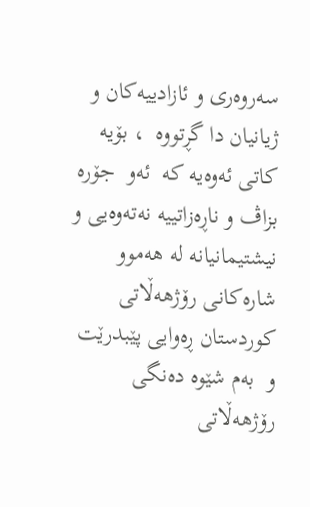سه‌روه‌ری و ئازادییه‌كان و ژیانیان دا گڕتووه‌  ، بۆیه‌ كاتی ئه‌وه‌یه‌ كه‌  ئه‌و  جۆره‌ بزاڤ و ناڕه‌زاتییه‌ نه‌ته‌وه‌یی و نیشتیمانیانه‌ له‌ هه‌موو شاره‌كانی رۆژهه‌ڵاتی كوردستان ڕه‌وایی پێبدرێت و  به‌م شێوه‌ ده‌نگی  رۆژهه‌ڵاتی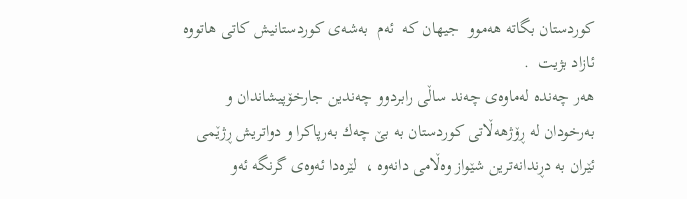كوردستان بگاته‌ هه‌موو  جیهان كه‌  ئه‌م  به‌شه‌ی كوردستانیش كاتی هاتووه‌ ئازاد بژیت  .
هه‌ر چه‌نده‌ له‌ماوه‌ی چه‌ند ساڵی رابردوو چه‌ندین جارخۆپیشاندان و به‌رخودان له‌ ڕۆژهه‌ڵاتی كوردستان به‌ بێ چه‌ك به‌رپاكرا و دواتریش ڕژێمی ئێران به‌ دڕندانه‌ترین شێواز وه‌ڵامی دانه‌وه‌ ،  لێره‌دا ئه‌وه‌ی گرنگه‌ ئه‌و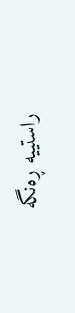راستییه‌ ڕه‌نگه‌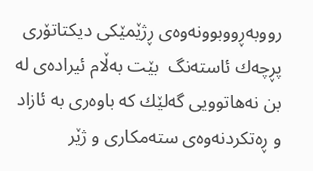رووبه‌ڕووبوونه‌وه‌ی ڕژێمێكی دیكتاتۆری پڕچه‌ك ئاسته‌نگ  بێت به‌ڵام ئیراده‌ی له‌ بن نه‌هاتوویی گه‌لێك كه‌ باوه‌ری به‌ ئازاد و ڕه‌تكردنه‌وه‌ی سته‌مكاری و ژێر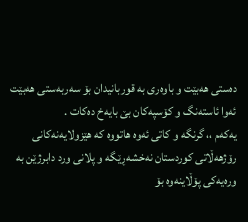ده‌ستی هه‌بێت و باوه‌ری به‌ قوربانیدان بۆ سه‌ربه‌ستی هه‌بێت ئه‌وا ئاسته‌نگ و كۆسپه‌كان بێ بایه‌خ ده‌كات .
یه‌كه‌م ،، گرنگه‌ و كاتی ئه‌وه‌ هاتووه‌ كه‌ هێزولایه‌نه‌كانی رۆژهه‌ڵاتی كوردستان نه‌خشه‌ڕێگه‌ و پلانی ورد دابرژێن به‌ وره‌یه‌كی پۆڵاینه‌وه‌ بۆ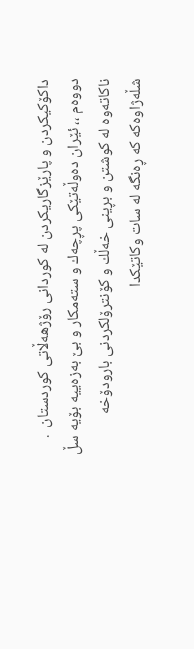داكۆكیكردن و پارێزگاریكردن له‌ كوردانی رۆژهه‌ڵاتی كوردستان  .
دووه‌م ،، ئێران ده‌وڵه‌تێكی پڕچه‌ك و سته‌مكار و بێ به‌زه‌ییه‌ بۆیه‌ سڵ ناكاته‌وه‌ له‌ كوشتن و بڕینی خه‌ڵك و كۆنترۆلكردنی بارودۆخه‌ شڵه‌ژاوه‌كه‌ كه‌ ڕه‌نگه‌ له‌ سات وكاتێكدا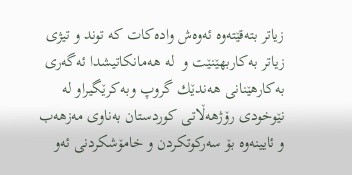زیاتر بته‌قێته‌وه‌ ئه‌وه‌ش واده‌كات كه‌ توند و تیژی زیاتر به‌كاربهێنێت و  له‌ هه‌مانكاتیشدا ئه‌گه‌ری به‌كارهێنانی هه‌ندێك گروپ وبه‌كرێگیراو له‌ نێوخودی رۆژهه‌ڵاتی كوردستان به‌ناوی مه‌زهه‌ب و ئایینه‌وه‌ بۆ سه‌ركوتكردن و خامۆشكردنی ئه‌و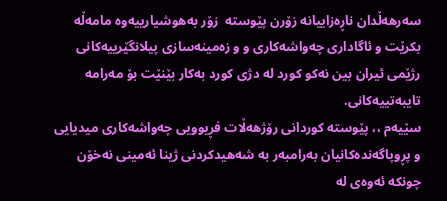سه‌رهه‌ڵدان ناڕه‌زاییانه‌ زۆرن پێوسته‌  زۆر به‌هوشیارییه‌وه‌ مامه‌ڵه‌ بكرێت و ئاگاداری چه‌واشه‌كاری و و زه‌مینه‌سازی پیلانگێرییه‌كانی رژێمی ئیران بین نه‌كو كورد له‌ دژی كورد به‌كار بێنێت بۆ مه‌رامه‌ تایبه‌تییه‌كانی.
سێیه‌م ،، پێوسته‌ كوردانی رۆژهه‌ڵات فڕیوویی چه‌واشه‌كاری میدیایی و پڕوپاگه‌نده‌كانیان به‌رامبه‌ر به‌ شه‌هیدكردنی ژینا ئه‌مینی نه‌خۆن چونكه‌ ئه‌وه‌ی له‌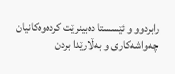رابردوو و ئێسستا ده‌بینرێت كرده‌وه‌كانیان چه‌واشه‌كاری و به‌ڵارێدا بردن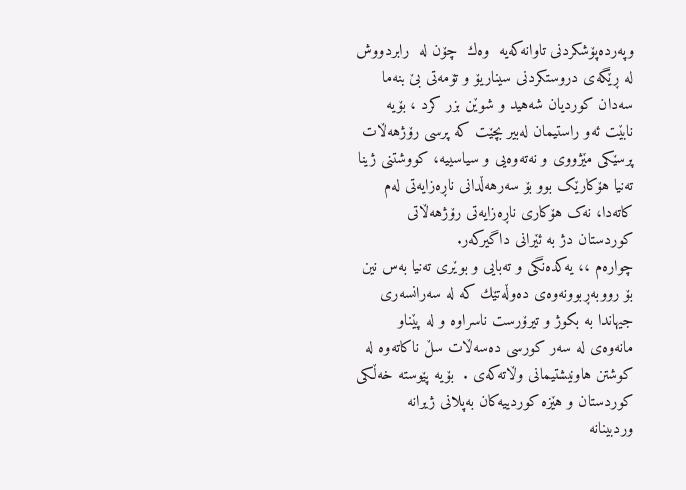وپه‌رده‌پۆشكردنی تاوانه‌كه‌یه‌  وه‌ك  چۆن له‌  رابردووش له‌ ڕێگه‌ی دروستكردنی سیناریۆ و تۆمه‌تی بێ بنه‌ما سه‌دان كوردیان شه‌هید و شوێن بزر كرد ، بۆیه‌ نابێت ئه‌و راستیمان له‌بیر بچێت كه‌ پرسی رۆژهەڵات پرسێکی مێژووی و نەتەوەیی و سياسیيە، کووشتنی ژينا تەنيا هۆکارێک بوو بۆ سەرهەڵدانی ناڕەزایەتی لەم کاتەدا، نەک هۆکاری ناڕەزایەتی رۆژهەڵاتی کوردستان دژ بە ئێرانی داگيرکەر.
چواره‌م ،، یه‌كده‌نگی و ته‌بایی و بوێری ته‌نیا به‌س نین بۆ رووبه‌ڕبوونه‌وه‌ی ده‌وڵه‌تێك كه‌ له‌ سه‌رانسه‌ری جیهاندا به‌ بكوژ و تیرۆرست ناسراوه‌ و له‌ پێناو مانه‌وه‌ی له‌ سه‌ر كورسی ده‌سه‌ڵات سڵ ناكاته‌وه‌ له‌ كوشتن هاونیشتیمانی وڵاته‌كه‌ی .  بۆیه‌ پێوسته‌ خه‌ڵكی كوردستان و هێزه‌ كوردییه‌كان به‌پلانی ژیرانه‌ وردبینانه‌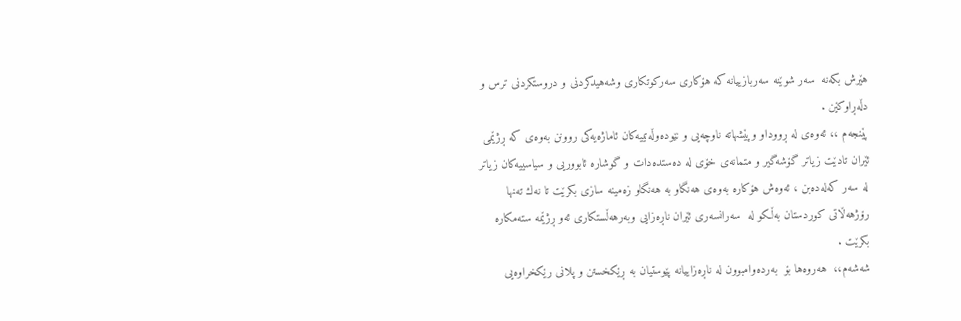هێرش بكه‌نه‌  سه‌ر شوێنه‌ سه‌ربازییانه‌ كه‌ هۆكاری سه‌ركوتكاری وشه‌هیدكردنی و دروستكردنی ترس و دڵه‌ڕاوكێن .
پێنجه‌م ،، ئه‌وه‌ی له‌ ڕووداو وپێشهاته‌ ناوچه‌یی و نێوده‌وڵه‌تییه‌كان ئاماژه‌یه‌كی روونن به‌وه‌ی كه‌ ڕژێمی ئێران تادێت زیاتر گۆشه‌گیر و متمانه‌ی خۆی له‌ ده‌ستده‌دات و گوشاره‌ ئابووریی و سیاسییه‌كان زیاتر له‌ سه‌ر كه‌له‌ده‌بن ، ئه‌وه‌ش هۆكاره‌ به‌وه‌ی هه‌نگاو به‌ هه‌نگاو زه‌مینه‌ سازی بكرێت تا نه‌ك ته‌نها رۆژهه‌ڵاتی كوردستان به‌ڵكو له‌  سه‌رانسه‌ری ئێران ناڕه‌زایی وبه‌رهه‌ڵستكاری ئه‌و ڕژێمه‌ سته‌مكاره‌ بكرێت .
شه‌شه‌م،،  هه‌روه‌ها بۆ  به‌رده‌وامبوون له‌ ناڕه‌زاییانه‌ پێوستیان به‌ ڕێكخستن و پلانی رێكخراوه‌یی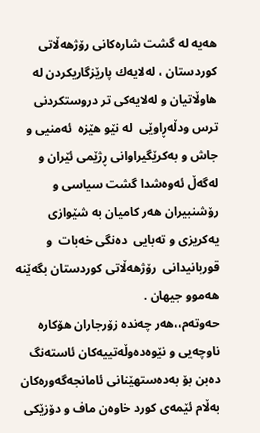هه‌یه‌ له‌ گشت شاره‌كانی رۆژهه‌ڵاتی كوردستان ، له‌لایه‌ك پارێزگاریكردن له‌ هاوڵاتیان و له‌لایه‌كی تر دروستكردنی ترس ودڵه‌ڕاوێی  له‌ نێو هێزه‌  ئه‌منیی و جاش و به‌كرێگیراوانی ڕژێمی ئێران و له‌گه‌ڵ ئه‌وه‌شدا گشت سیاسی و رۆشنبیران هه‌ر كامیان به‌ شێوازی یه‌كریزی و ته‌بایی  ده‌نگی خه‌بات  و قوربانیدانی  رۆژهه‌ڵاتی كوردستان بگه‌ێنه‌  هه‌موو جیهان .
حه‌وته‌م،،هه‌ر چه‌نده‌ زۆرجاران هۆكاره‌ ناوچه‌یی و نێوه‌ده‌وڵه‌تییه‌كان ئاسته‌نگ ده‌بن بۆ به‌ده‌ستهێنانی ئامانجه‌گه‌وره‌كان به‌ڵام ئێمه‌ی كورد خاوه‌ن ماف و دۆزێكی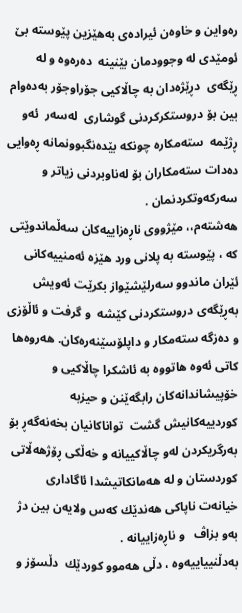ره‌واین و خاوه‌ن ئیراده‌ی به‌هێزین پێوسته‌ بێ ئومێدی له‌ وجوودمان بێنینه‌  ده‌ره‌وه‌ و له‌ ڕێگه‌ی  دڕێژه‌دان به‌ چاڵاكیی جۆراوجۆر به‌ده‌وام بین بۆ دروستكركردنی گوشاری  له‌سه‌ر  ئه‌و ڕژێمه‌  سته‌مكاره‌ چونكه‌ بێده‌نگبوونمانه‌ ڕه‌وایی ده‌دات سته‌مكاران بۆ له‌ناوبردنی زیاتر و سه‌ركه‌وتكردنمان .
هه‌شته‌م،، مێژووی ناڕه‌زاییه‌كان سه‌ڵماندوێتی كه‌ ، پێوسته‌ به‌ پلانی ورد هێزه‌ ئه‌منییه‌كانی ئێران ماندوو سه‌رلێشێواز بكرێت ئه‌ویش به‌ڕێگه‌ی دروستكردنی كێشه‌  و گرفت و ئاڵۆزی و ده‌زگه‌ سته‌مكار و داپلۆسێنه‌ره‌كان. هه‌روه‌ها كاتی ئه‌وه‌ هاتووه‌ به‌ ئاشكرا چاڵاكیی و خۆپیشاندانه‌كان رابگه‌ێنن و حیزبه‌ كوردییه‌كانیش گشت  تواناكانیان بخه‌نه‌گه‌ڕ بۆ به‌رگریكردن له‌و چاڵاكییانه‌ و خه‌ڵكی ڕۆژهه‌ڵاتی كوردستان و له‌ هه‌مانكاتیشدا ئاگاداری خیانه‌ت ناپاكی هه‌ندێك كه‌س ولایه‌ن بین دژ به‌و بزاڤ   و ناڕه‌زاییانه‌ .
به‌دڵنییاییه‌وه‌ ، دڵی هه‌موو كوردێك  دڵسۆز و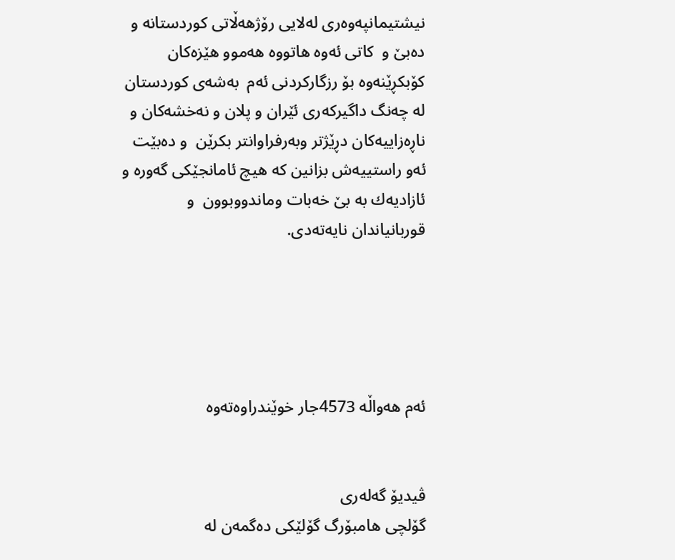نیشتیمانپه‌وه‌ری له‌لایی رۆژهه‌ڵاتی كوردستانه‌ و ده‌بێ و  كاتی ئه‌وه‌ هاتووه‌ هه‌موو هێزه‌كان كۆبكڕێنه‌وه‌ بۆ رزگاركردنی ئه‌م  به‌شه‌ی كوردستان له‌ چه‌نگ داگیركه‌ری ئێران و پلان و نه‌خشه‌كان و ناڕه‌زاییه‌كان دڕێژتر وبه‌رفراوانتر بكرێن  و ده‌بێت ئه‌و راستییه‌ش بزانین كه‌ هیچ ئامانجێكی گه‌وره‌ و ئازادیه‌ك به‌ بێ خه‌بات وماندووبوون  و قوربانیاندان نایه‌ته‌دی.





ئەم هەواڵە 4573جار خوێندراوەتەوە


ڤیدیۆ گەلەری
گۆلچی هامبۆرگ گۆلێكی ده‌گمه‌ن له‌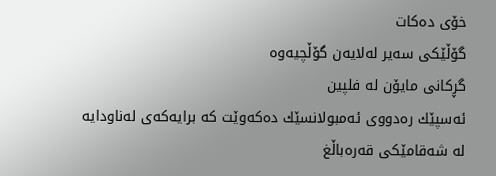خۆی ده‌كات
گۆڵێكی سه‌یر له‌لایه‌ن گۆڵچیه‌وه‌
گڕكانی مایۆن له‌ فلپین
ئه‌سپێك ره‌دووی ئه‌مبولانسێك ده‌كه‌وێت كه‌ برایه‌كه‌ی له‌ناودایه‌
لە شەقامێکی قەرەباڵغ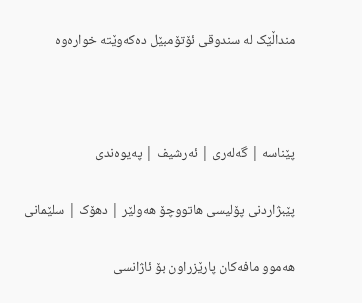منداڵێک لە سندوقی ئۆتۆمبێل دەکەوێتە خوارەوە



پێناسە | گەلەری | ئەرشیف | پەیوەندی

پێبژاردنی پۆلیسی هاتووچۆ هەولێر | دهۆک | سلێمانی

هەموو مافەکان پارێزراون بۆ ئاژانسی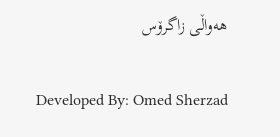هەواڵی زاگرۆس

Developed By: Omed Sherzad